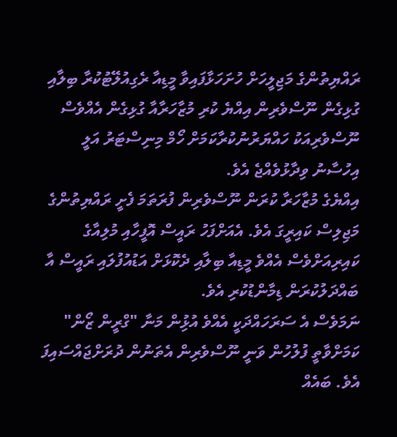ރައްޔިތުންގެ މަޖިލީހަށް ހުށަހަޅާފައިވާ މީޑިއާ ރެގިއުލޭޓުކުރާ ބިލާއި ގުޅިގެން ނޫސްވެރިން އިއްޔެ ކުރި މުޒާހަރާއާ ގުޅިގެން އެއްވެސް ނޫސްވެރިއަކު ހައްޔަރުނުކުރާކަމަށް ހޯމް މިނިސްޓަރު އަލީ އިހުސާނު ވިދާޅުވެއްޖެ އެވެ.
އިއްޔެގެ މުޒާހަރާ ކުރަން ނޫސްވެރިން ފުރަތަމަ ފެށީ ރައްޔިތުންގެ މަޖިލިސް ކައިރީގަ އެވެ. އެއަށްފަހު ރައީސް އޮފީހާއި މުލިއާގެ ކައިރިއަށްވެސް އެއްވެ މީޑިއާ ބިލާއި ދެކޮޅަށް އަޑުއުފުލައި ރައީސް އާ ބައްދަލުކުރަން ޑިމާންޑުކުރި އެވެ.
ނަމަވެސް އެ ސަރަހައްދަކީ އެއްވެ އުޅިުން މަނާ "ގްރީން ޒޯން" ކަމަށްވާތީ ފުލުހުން ވަނީ ނޫސްވެރިން އެތަނުން ދުރަށްޖައްސައިފަ އެވެ. ބައެއް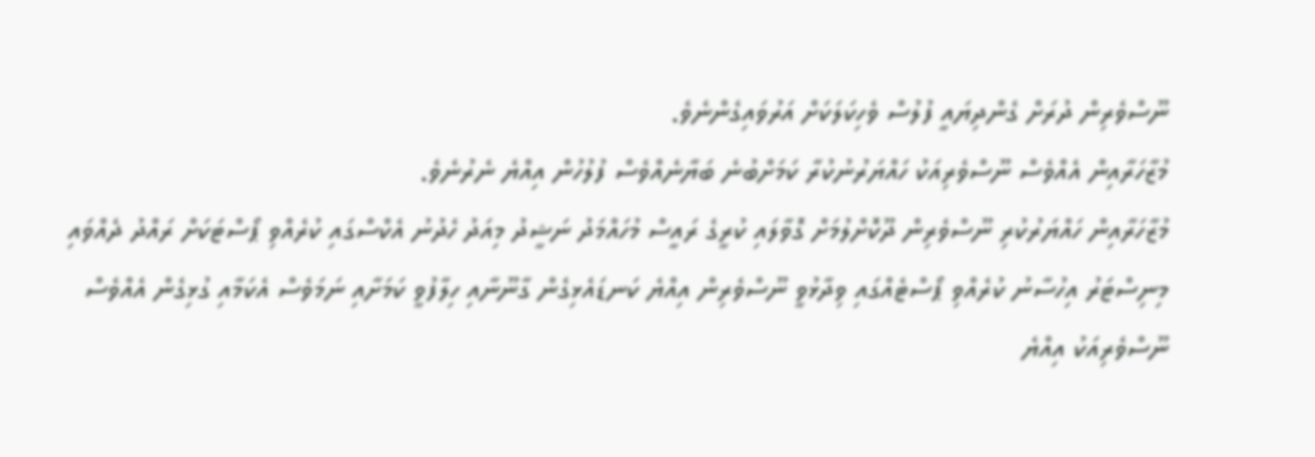ނޫސްވެރިން ދުރަށް ގެންދިޔައީ ފުލުސް ވެހިކަލަކަށް އަރުވައިގެންނެވެ.
މުޒާހަރާއިން އެއްވެސް ނޫސްވެރިއަކު ހައްޔަރުނުކުރާ ކަމަށްބުނެ ބަޔާނެއްވެސް ފުލުހުން އިއްޔެ ނެރުނެވެ.
މުޒާހަރާއިން ހައްޔަރުކުރި ނޫސްވެރިން ދޫކޮށްލުމަށް ގޮވާލައި ކުރީގެ ރައީސް މުހައްމަދު ނަޝީދު މިއަދު ހެދުނު އެކްސްގައި ކުރެއްވި ޕޯސްޓަކަށް ރައްދު ދެއްވައި މިނިސްޓަރު އިހުސާނު ކުރެއްވި ޕޯސްޓެއްގައި ވިދާޅުވީ ނޫސްވެރިން އިއްޔެ ކަނޑައެޅިގެން ގާނޫނާއި ހިލާފުވީ ކަމަށާއި ނަމަވެސް އެކަމާއި ގުޅިގެން އެއްވެސް ނޫސްވެރިއަކު އިއްޔެ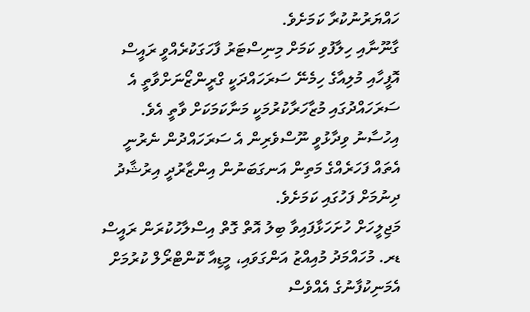ހައްޔަރުނުކުރާ ކަމަށެވެ.
ގާނޫނާއި ހިލާފުވި ކަމަށް މިނިސްޓަރު ފާހަގަކުރެއްވީ ރައީސް އޮފީހާއި މުލިއާގެ ހިމެނޭ ސަރަހައްދަކީ ގްރީންޒޯނަށްވާތީ އެ ސަރަހައްދުގައި މުޒާހަރާކުރުމަކީ މަނާކަމަކަށް ވާތީ އެވެ.
އިހުސާނު ވިދާޅުވީ ނޫސްވެރިން އެ ސަރަހައްދުން ނެރުނީ އެތައް ފަހަރެއްގެ މަތިން އަނގަބަނުން އިންޒާރުދީ އިރުޝާދު ދިނުމަށް ފަހުގައި ކަމަށެވެ.
މަޖިލީހަށް ހުށަހަޅާފައިވާ ބިލު އޮތް ގޮތް އިސްލާހުކުރަން ރައީސް ޑރ. މުހައްމަދު މުއިއްޒު އަންގަވައި، މީޑިއާ ކޮންޓްރޯލް ކުރުމަށް އެމަނިކުފާނުގެ އެއްވެސް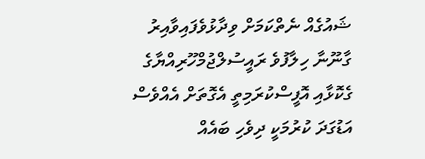ޝައުގެއް ނެތްކަމަށް ވިދާޅުވެފައިވާއިރު ގާނޫނާ ހިލާފުވެ ރައީސުލްޖުމްހޫރިއްޔާގެ ގެކޮޅާއި އޮފީސްކުރަމިތީ އެގޮތަށް އެއްވެސް އަޑުގަދަ ކުރުމަކީ ދިވެހި ބައެއް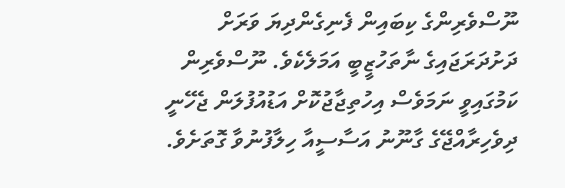ނޫސްވެރިންގެ ކިބައިން ފެނިގެންދިޔަ ވަރަށް ދަށުދަރަޖައިގެ ނާތަހުޒީބީ އަމަލެކެވެ. ނޫސްވެރިން ކަމުގައިވީ ނަމަވެސް އިހުތިޖާޖުކޮށް އަޑުއުފުލަން ޖެހޭނީ ދިވެހިރާއްޖޭގެ ގާނޫނު އަސާސީއާ ހިލާފުނުވާ ގޮތަށެވެ.